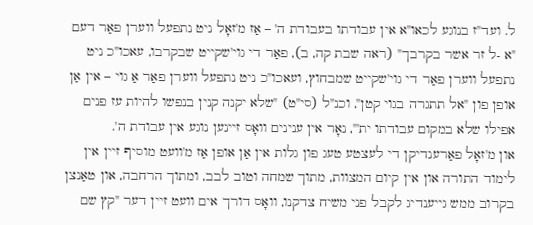ל. ועד"ז בנוגע לכאו"א אין עבודתו בעבודת ה' – אַז מ'זאָל ניט נתפעל ווערן פאַר דעם "א -ל זר אשר בקרבך" (ראה שבת קה, ב), פאַר די גוי'שקייט שבקרבו, עאכו"כ ניט נתפעל ווערן פאַר די גוי'שקייט שמבחוץ, ועאכו"כ ניט נתפעל ווערן פאַר אַ גוי – אין אַן אופן פון "אל תתגרה בגוי קטן", וכנ"ל (סי"ט) "שלא יקנה קנין בנפשו להיות עז פנים אפילו שלא במקום עבודתו ית'", נאָר אין ענינים וואָס זיינען נוגע אין עבודת ה'.
און מ'זאָל פאַרענדיקן די לעצטע טעג פון גלות אין אַן אופן אַז מ'וועט מוסיף זיין אין לימוד התורה און אין קיום המצוות, מתוך שמחה וטוב לבב, ומתוך הרחבה, און טאַנצן בקרוב ממש גייענדיג לקבל פני משיח צדקנו, וואָס דורך אים וועט זיין דער "קץ שם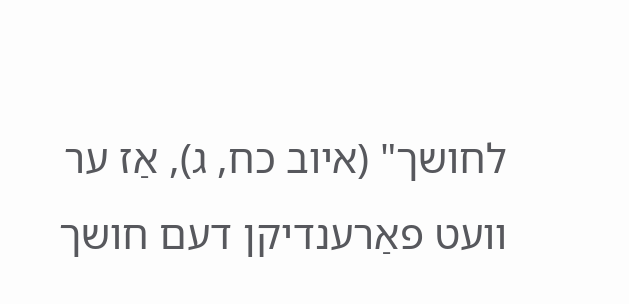לחושך" (איוב כח, ג), אַז ער וועט פאַרענדיקן דעם חושך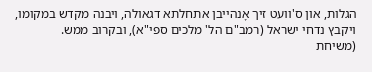הגלות, און ס'וועט זיך אָנהייבן אתחלתא דגאולה, ויבנה מקדש במקומו, ויקבץ נדחי ישראל (רמב"ם הל' מלכים ספי"א), ובקרוב ממש.
(משיחת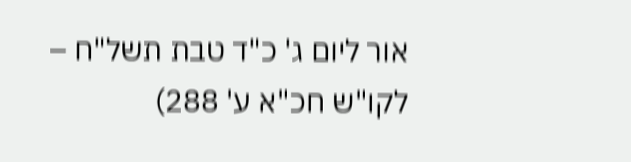אור ליום ג' כ"ד טבת תשל"ח – לקו"ש חכ"א ע' 288)